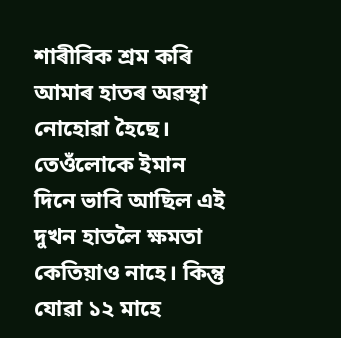শাৰীৰিক শ্ৰম কৰি আমাৰ হাতৰ অৱস্থা নোহোৱা হৈছে। তেওঁলোকে ইমান দিনে ভাবি আছিল এই দুখন হাতলৈ ক্ষমতা কেতিয়াও নাহে। কিন্তু যোৱা ১২ মাহে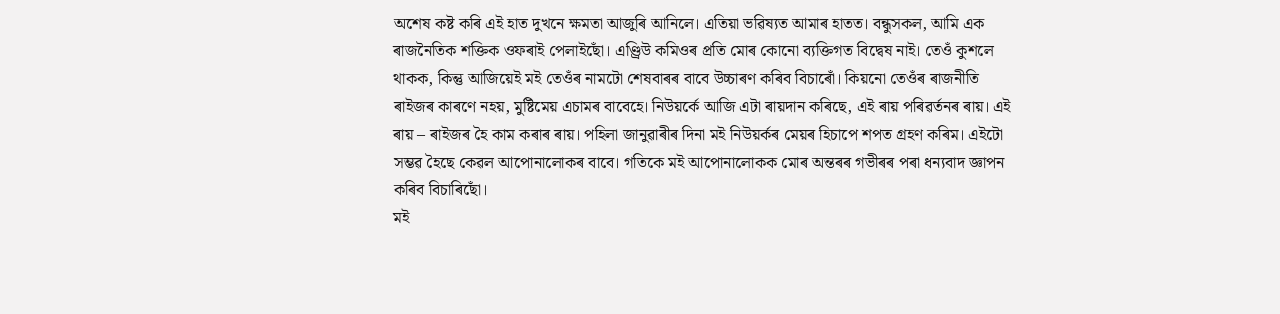অশেষ কষ্ট কৰি এই হাত দুখনে ক্ষমতা আজুৰি আনিলে। এতিয়া ভৱিষ্যত আমাৰ হাতত। বন্ধুসকল, আমি এক ৰাজনৈতিক শক্তিক ওফৰাই পেলাইছোঁ। এণ্ড্ৰিউ কমিওৰ প্ৰতি মোৰ কোনো ব্যক্তিগত বিদ্বেষ নাই। তেওঁ কুশলে থাকক, কিন্তু আজিয়েই মই তেওঁৰ নামটো শেষবাৰৰ বাবে উচ্চাৰণ কৰিব বিচাৰোঁ। কিয়নো তেওঁৰ ৰাজনীতি ৰাইজৰ কাৰণে নহয়, মুষ্টিমেয় এচামৰ বাবেহে। নিউয়ৰ্কে আজি এটা ৰায়দান কৰিছে, এই ৰায় পৰিৱৰ্তনৰ ৰায়। এই ৰায় – ৰাইজৰ হৈ কাম কৰাৰ ৰায়। পহিলা জানুৱাৰীৰ দিনা মই নিউয়ৰ্কৰ মেয়ৰ হিচাপে শপত গ্ৰহণ কৰিম। এইটো সম্ভৱ হৈছে কেৱল আপোনালোকৰ বাবে। গতিকে মই আপোনালোকক মোৰ অন্তৰৰ গভীৰৰ পৰা ধন্যবাদ জ্ঞাপন কৰিব বিচাৰিছোঁ।
মই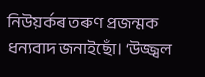নিউয়ৰ্কৰ তৰুণ প্ৰজন্মক ধন্যবাদ জনাইছোঁ। ‘উজ্জ্বল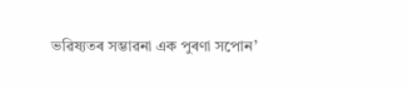ভৱিষ্যতৰ সম্ভাৱনা এক পুৰণা সপোন’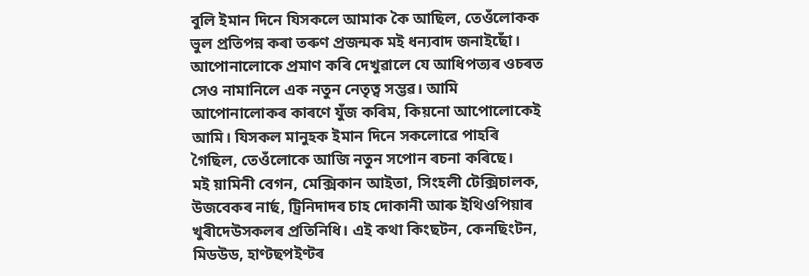বুলি ইমান দিনে যিসকলে আমাক কৈ আছিল, তেওঁলোকক ভুল প্ৰতিপন্ন কৰা তৰুণ প্ৰজন্মক মই ধন্যবাদ জনাইছোঁ। আপোনালোকে প্ৰমাণ কৰি দেখুৱালে যে আধিপত্যৰ ওচৰত সেও নামানিলে এক নতুন নেতৃত্ব সম্ভৱ। আমি আপোনালোকৰ কাৰণে যুঁজ কৰিম, কিয়নো আপোলোকেই আমি। যিসকল মানুহক ইমান দিনে সকলোৱে পাহৰি গৈছিল, তেওঁলোকে আজি নতুন সপোন ৰচনা কৰিছে।
মই য়ামিনী বেগন, মেক্সিকান আইতা, সিংহলী টেক্সিচালক, উজবেকৰ নাৰ্ছ, ট্ৰিনিদাদৰ চাহ দোকানী আৰু ইথিওপিয়াৰ খুৰীদেউসকলৰ প্ৰতিনিধি। এই কথা কিংছটন, কেনছিংটন, মিডউড, হাণ্টছপইণ্টৰ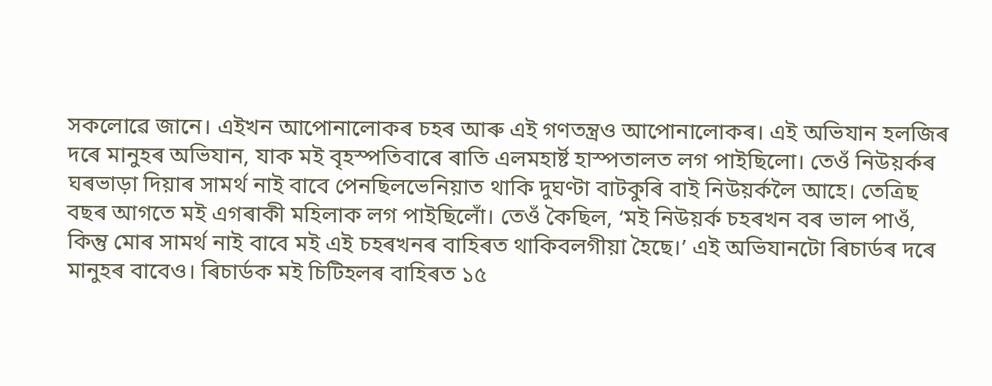সকলোৱে জানে। এইখন আপোনালোকৰ চহৰ আৰু এই গণতন্ত্ৰও আপোনালোকৰ। এই অভিযান হলজিৰ দৰে মানুহৰ অভিযান, যাক মই বৃহস্পতিবাৰে ৰাতি এলমহাৰ্ষ্ট হাস্পতালত লগ পাইছিলো। তেওঁ নিউয়ৰ্কৰ ঘৰভাড়া দিয়াৰ সামৰ্থ নাই বাবে পেনছিলভেনিয়াত থাকি দুঘণ্টা বাটকুৰি বাই নিউয়ৰ্কলৈ আহে। তেত্ৰিছ বছৰ আগতে মই এগৰাকী মহিলাক লগ পাইছিলোঁ। তেওঁ কৈছিল, ‘মই নিউয়ৰ্ক চহৰখন বৰ ভাল পাওঁ, কিন্তু মোৰ সামৰ্থ নাই বাবে মই এই চহৰখনৰ বাহিৰত থাকিবলগীয়া হৈছে।’ এই অভিযানটো ৰিচাৰ্ডৰ দৰে মানুহৰ বাবেও। ৰিচাৰ্ডক মই চিটিহলৰ বাহিৰত ১৫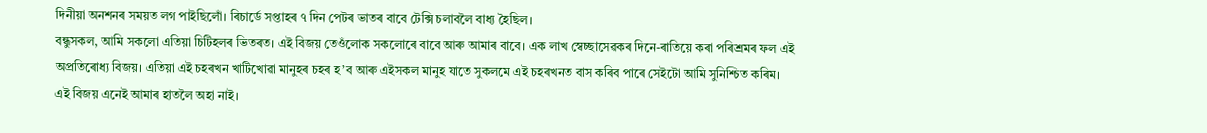দিনীয়া অনশনৰ সময়ত লগ পাইছিলোঁ। ৰিচাৰ্ডে সপ্তাহৰ ৭ দিন পেটৰ ভাতৰ বাবে টেক্সি চলাবলৈ বাধ্য হৈছিল।
বন্ধুসকল, আমি সকলো এতিয়া চিটিহলৰ ভিতৰত। এই বিজয় তেওঁলোক সকলোৰে বাবে আৰু আমাৰ বাবে। এক লাখ স্বেচ্ছাসেৱকৰ দিনে-ৰাতিয়ে কৰা পৰিশ্ৰমৰ ফল এই অপ্ৰতিৰোধ্য বিজয়। এতিয়া এই চহৰখন খাটিখোৱা মানুহৰ চহৰ হ’ব আৰু এইসকল মানুহ যাতে সুকলমে এই চহৰখনত বাস কৰিব পাৰে সেইটো আমি সুনিশ্চিত কৰিম। এই বিজয় এনেই আমাৰ হাতলৈ অহা নাই।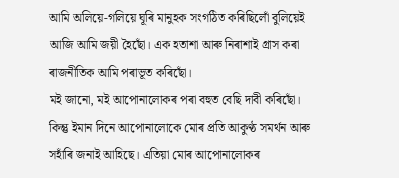আমি অলিয়ে-গলিয়ে ঘূৰি মানুহক সংগঠিত কৰিছিলোঁ বুলিয়েই আজি আমি জয়ী হৈছোঁ। এক হতাশা আৰু নিৰাশাই গ্ৰাস কৰা ৰাজনীতিক আমি পৰাভূত কৰিছোঁ।
মই জানো, মই আপোনালোকৰ পৰা বহুত বেছি দাবী কৰিছোঁ। কিন্তু ইমান দিনে আপোনালোকে মোৰ প্ৰতি আকুণ্ঠ সমৰ্থন আৰু সহাঁৰি জনাই আহিছে। এতিয়া মোৰ আপোনালোকৰ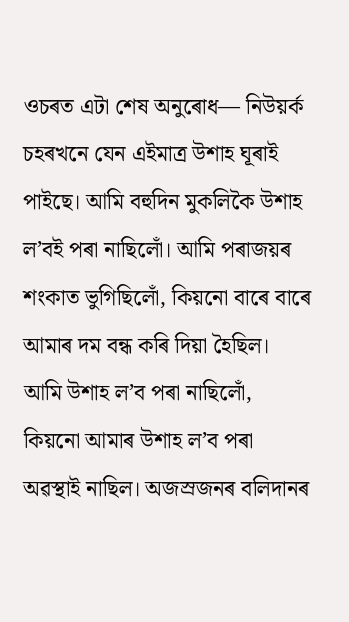ওচৰত এটা শেষ অনুৰোধ— নিউয়ৰ্ক চহৰখনে যেন এইমাত্ৰ উশাহ ঘূৰাই পাইছে। আমি বহুদিন মুকলিকৈ উশাহ ল’বই পৰা নাছিলোঁ। আমি পৰাজয়ৰ শংকাত ভুগিছিলোঁ, কিয়নো বাৰে বাৰে আমাৰ দম বন্ধ কৰি দিয়া হৈছিল। আমি উশাহ ল’ব পৰা নাছিলোঁ, কিয়নো আমাৰ উশাহ ল’ব পৰা অৱস্থাই নাছিল। অজস্ৰজনৰ বলিদানৰ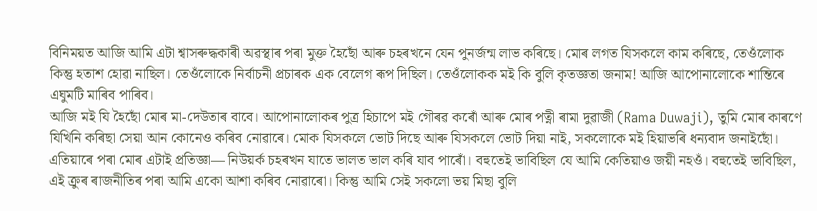বিনিময়ত আজি আমি এটা শ্বাসৰুদ্ধকাৰী অৱস্থাৰ পৰা মুক্ত হৈছোঁ আৰু চহৰখনে যেন পুনৰ্জন্ম লাভ কৰিছে। মোৰ লগত যিসকলে কাম কৰিছে, তেওঁলোক কিন্তু হতাশ হোৱা নাছিল। তেওঁলোকে নিৰ্বাচনী প্ৰচাৰক এক বেলেগ ৰূপ দিছিল। তেওঁলোকক মই কি বুলি কৃতজ্ঞতা জনাম! আজি আপোনালোকে শান্তিৰে এঘুমটি মাৰিব পাৰিব।
আজি মই যি হৈছোঁ মোৰ মা-দেউতাৰ বাবে। আপোনালোকৰ পুত্ৰ হিচাপে মই গৌৰৱ কৰোঁ আৰু মোৰ পত্নী ৰামা দুৱাজী (Rama Duwaji), তুমি মোৰ কাৰণে যিখিনি কৰিছা সেয়া আন কোনেও কৰিব নোৱাৰে। মোক যিসকলে ভোট দিছে আৰু যিসকলে ভোট দিয়া নাই, সকলোকে মই হিয়াভৰি ধন্যবাদ জনাইছোঁ। এতিয়াৰে পৰা মোৰ এটাই প্ৰতিজ্ঞা— নিউয়ৰ্ক চহৰখন যাতে ভালত ভাল কৰি যাব পাৰোঁ। বহুতেই ভাবিছিল যে আমি কেতিয়াও জয়ী নহওঁ। বহুতেই ভাবিছিল, এই ক্ৰুৰ ৰাজনীতিৰ পৰা আমি একো আশা কৰিব নোৱাৰো। কিন্তু আমি সেই সকলো ভয় মিছা বুলি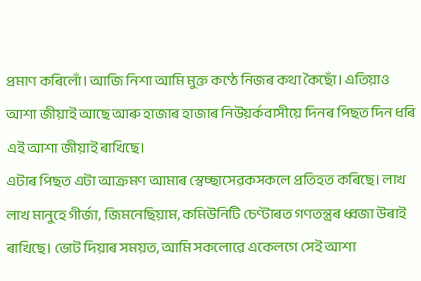প্ৰমাণ কৰিলোঁ। আজি নিশা আমি মুক্ত কণ্ঠে নিজৰ কথা কৈছোঁ। এতিয়াও আশা জীয়াই আছে আৰু হাজাৰ হাজাৰ নিউয়ৰ্কবাসীয়ে দিনৰ পিছত দিন ধৰি এই আশা জীয়াই ৰাখিছে।
এটাৰ পিছত এটা আক্ৰমণ আমাৰ স্বেচ্ছাসেৱকসকলে প্ৰতিহত কৰিছে। লাখ লাখ মানুহে গীৰ্জা, জিমনেছিয়াম, কমিউনিটি চেণ্টাৰত গণতন্ত্ৰৰ ধ্বজা উৰাই ৰাখিছে। ভোট দিয়াৰ সময়ত, আমি সকলোৱে একেলগে সেই আশা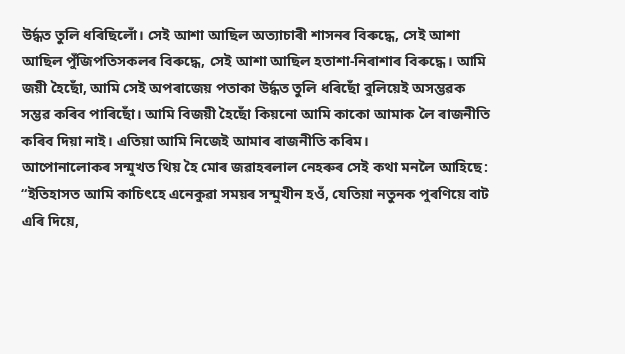উৰ্দ্ধত তুলি ধৰিছিলোঁ। সেই আশা আছিল অত্যাচাৰী শাসনৰ বিৰুদ্ধে, সেই আশা আছিল পুঁজিপতিসকলৰ বিৰুদ্ধে, সেই আশা আছিল হতাশা-নিৰাশাৰ বিৰুদ্ধে। আমি জয়ী হৈছোঁ, আমি সেই অপৰাজেয় পতাকা উৰ্দ্ধত তুলি ধৰিছোঁ বুলিয়েই অসম্ভৱক সম্ভৱ কৰিব পাৰিছোঁ। আমি বিজয়ী হৈছোঁ কিয়নো আমি কাকো আমাক লৈ ৰাজনীতি কৰিব দিয়া নাই। এতিয়া আমি নিজেই আমাৰ ৰাজনীতি কৰিম।
আপোনালোকৰ সন্মুখত থিয় হৈ মোৰ জৱাহৰলাল নেহৰুৰ সেই কথা মনলৈ আহিছে:
“ইতিহাসত আমি কাচিৎহে এনেকুৱা সময়ৰ সন্মুখীন হওঁ, যেতিয়া নতুনক পুৰণিয়ে বাট এৰি দিয়ে,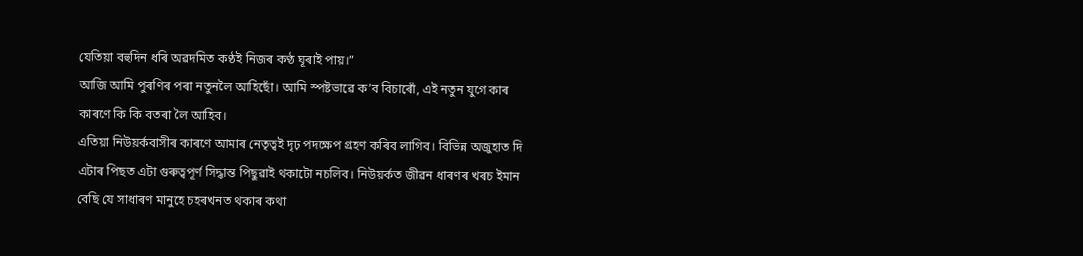যেতিয়া বহুদিন ধৰি অৱদমিত কণ্ঠই নিজৰ কণ্ঠ ঘূৰাই পায়।”
আজি আমি পুৰণিৰ পৰা নতুনলৈ আহিছোঁ। আমি স্পষ্টভাৱে ক’ব বিচাৰোঁ, এই নতুন যুগে কাৰ কাৰণে কি কি বতৰা লৈ আহিব।
এতিয়া নিউয়ৰ্কবাসীৰ কাৰণে আমাৰ নেতৃত্বই দৃঢ় পদক্ষেপ গ্ৰহণ কৰিব লাগিব। বিভিন্ন অজুহাত দি এটাৰ পিছত এটা গুৰুত্বপূৰ্ণ সিদ্ধান্ত পিছুৱাই থকাটো নচলিব। নিউয়ৰ্কত জীৱন ধাৰণৰ খৰচ ইমান বেছি যে সাধাৰণ মানুহে চহৰখনত থকাৰ কথা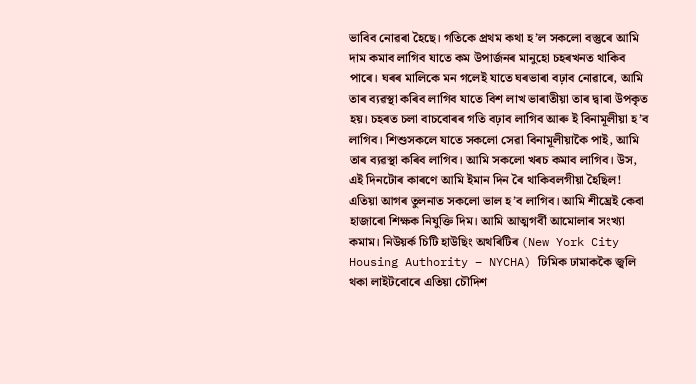ভাবিব নোৱৰা হৈছে। গতিকে প্ৰথম কথা হ’ল সকলো বস্তুৰে আমি দাম কমাব লাগিব যাতে কম উপাৰ্জনৰ মানুহো চহৰখনত থাকিব পাৰে। ঘৰৰ মালিকে মন গলেই যাতে ঘৰভাৰা বঢ়াব নোৱাৰে, আমি তাৰ ব্যৱস্থা কৰিব লাগিব যাতে বিশ লাখ ভাৰাতীয়া তাৰ দ্বাৰা উপকৃত হয়। চহৰত চলা বাচবোৰৰ গতি বঢ়াব লাগিব আৰু ই বিনামূলীয়া হ’ব লাগিব। শিশুসকলে যাতে সকলো সেৱা বিনামূলীয়াকৈ পাই, আমি তাৰ ব্যৱস্থা কৰিব লাগিব। আমি সকলো খৰচ কমাব লাগিব। উস, এই দিনটোৰ কাৰণে আমি ইমান দিন ৰৈ থাকিবলগীয়া হৈছিল! এতিয়া আগৰ তুলনাত সকলো ভাল হ’ব লাগিব। আমি শীঘ্ৰেই কেবা হাজাৰো শিক্ষক নিযুক্তি দিম। আমি আত্মগৰ্বী আমোলাৰ সংখ্যা কমাম। নিউয়ৰ্ক চিটি হাউছিং অথৰিটিৰ (New York City Housing Authority – NYCHA) ঢিমিক ঢামাককৈ জ্বলি থকা লাইটবোৰে এতিয়া চৌদিশ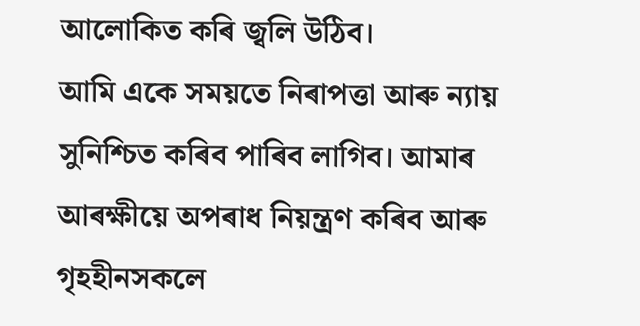আলোকিত কৰি জ্বলি উঠিব।
আমি একে সময়তে নিৰাপত্তা আৰু ন্যায় সুনিশ্চিত কৰিব পাৰিব লাগিব। আমাৰ আৰক্ষীয়ে অপৰাধ নিয়ন্ত্ৰণ কৰিব আৰু গৃহহীনসকলে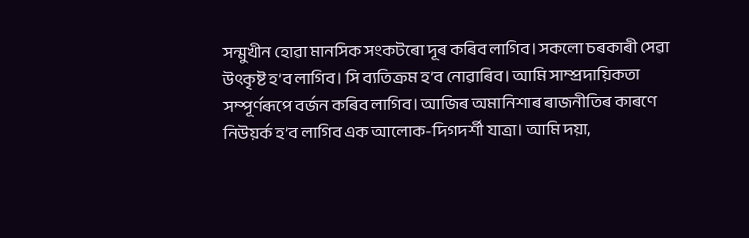সন্মুখীন হোৱা মানসিক সংকটৰো দূৰ কৰিব লাগিব। সকলো চৰকাৰী সেৱা উৎকৃষ্ট হ’ব লাগিব। সি ব্যতিক্ৰম হ’ব নোৱাৰিব। আমি সাম্প্ৰদায়িকতা সম্পূৰ্ণৰূপে বৰ্জন কৰিব লাগিব। আজিৰ অমানিশাৰ ৰাজনীতিৰ কাৰণে নিউয়ৰ্ক হ’ব লাগিব এক আলোক-দিগদৰ্শী যাত্ৰা। আমি দয়া,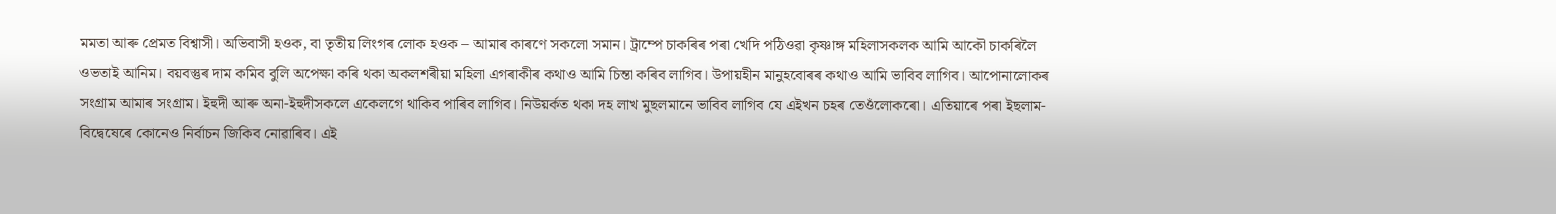মমতা আৰু প্ৰেমত বিশ্বাসী। অভিবাসী হওক, বা তৃতীয় লিংগৰ লোক হওক – আমাৰ কাৰণে সকলো সমান। ট্ৰাম্পে চাকৰিৰ পৰা খেদি পঠিওৱা কৃষ্ণাঙ্গ মহিলাসকলক আমি আকৌ চাকৰিলৈ ওভতাই আনিম। বয়বস্তুৰ দাম কমিব বুলি অপেক্ষা কৰি থকা অকলশৰীয়া মহিলা এগৰাকীৰ কথাও আমি চিন্তা কৰিব লাগিব। উপায়হীন মানুহবোৰৰ কথাও আমি ভাবিব লাগিব। আপোনালোকৰ সংগ্ৰাম আমাৰ সংগ্ৰাম। ইহুদী আৰু অনা-ইহুদীসকলে একেলগে থাকিব পাৰিব লাগিব। নিউয়ৰ্কত থকা দহ লাখ মুছলমানে ভাবিব লাগিব যে এইখন চহৰ তেওঁলোকৰো। এতিয়াৰে পৰা ইছলাম-বিদ্বেষেৰে কোনেও নিৰ্বাচন জিকিব নোৱাৰিব। এই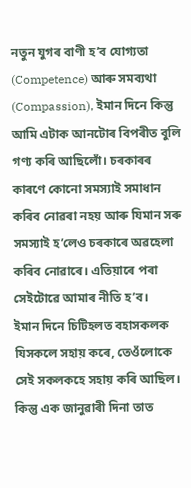নতুন যুগৰ বাণী হ’ব যোগ্যতা (Competence) আৰু সমব্যথা (Compassion), ইমান দিনে কিন্তু আমি এটাক আনটোৰ বিপৰীত বুলি গণ্য কৰি আছিলোঁ। চৰকাৰৰ কাৰণে কোনো সমস্যাই সমাধান কৰিব নোৱৰা নহয় আৰু যিমান সৰু সমস্যাই হ’লেও চৰকাৰে অৱহেলা কৰিব নোৱাৰে। এতিয়াৰে পৰা সেইটোৱে আমাৰ নীতি হ’ব।
ইমান দিনে চিটিহলত বহাসকলক যিসকলে সহায় কৰে, তেওঁলোকে সেই সকলকহে সহায় কৰি আছিল। কিন্তু এক জানুৱাৰী দিনা তাত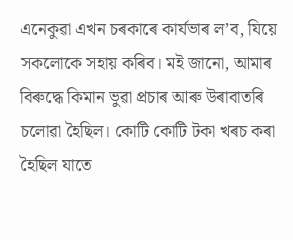এনেকুৱা এখন চৰকাৰে কাৰ্যভাৰ ল’ব, যিয়ে সকলোকে সহায় কৰিব। মই জানো, আমাৰ বিৰুদ্ধে কিমান ভুৱা প্ৰচাৰ আৰু উৰাবাতৰি চলোৱা হৈছিল। কোটি কোটি টকা খৰচ কৰা হৈছিল যাতে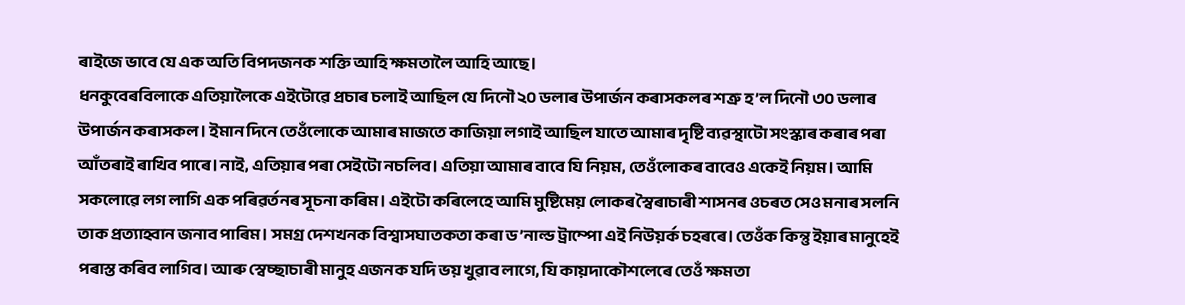ৰাইজে ভাবে যে এক অতি বিপদজনক শক্তি আহি ক্ষমতালৈ আহি আছে।
ধনকুবেৰবিলাকে এতিয়ালৈকে এইটোৱে প্ৰচাৰ চলাই আছিল যে দিনৌ ২০ ডলাৰ উপাৰ্জন কৰাসকলৰ শত্ৰু হ’ল দিনৌ ৩০ ডলাৰ উপাৰ্জন কৰাসকল। ইমান দিনে তেওঁলোকে আমাৰ মাজতে কাজিয়া লগাই আছিল যাতে আমাৰ দৃষ্টি ব্যৱস্থাটো সংস্কাৰ কৰাৰ পৰা আঁতৰাই ৰাখিব পাৰে। নাই, এতিয়াৰ পৰা সেইটো নচলিব। এতিয়া আমাৰ বাবে যি নিয়ম, তেওঁলোকৰ বাবেও একেই নিয়ম। আমি সকলোৱে লগ লাগি এক পৰিৱৰ্তনৰ সূচনা কৰিম। এইটো কৰিলেহে আমি মুষ্টিমেয় লোকৰ স্বৈৰাচাৰী শাসনৰ ওচৰত সেও মনাৰ সলনি তাক প্ৰত্যাহ্বান জনাব পাৰিম। সমগ্ৰ দেশখনক বিশ্বাসঘাতকতা কৰা ড’নাল্ড ট্ৰাম্পো এই নিউয়ৰ্ক চহৰৰে। তেওঁক কিন্তু ইয়াৰ মানুহেই পৰাস্ত কৰিব লাগিব। আৰু স্বেচ্ছাচাৰী মানুহ এজনক যদি ভয় খুৱাব লাগে, যি কায়দাকৌশলেৰে তেওঁ ক্ষমতা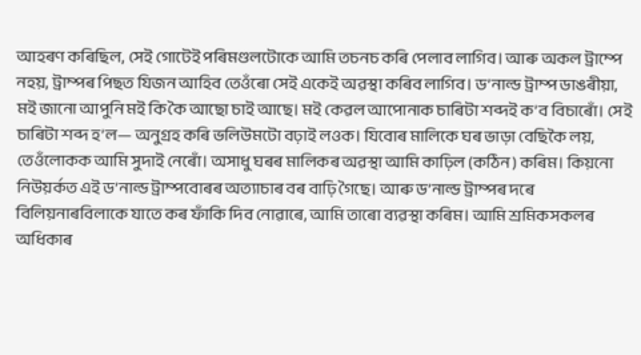আহৰণ কৰিছিল, সেই গোটেই পৰিমণ্ডলটোকে আমি তচনচ কৰি পেলাব লাগিব। আৰু অকল ট্ৰাম্পে নহয়, ট্ৰাম্পৰ পিছত যিজন আহিব তেওঁৰো সেই একেই অৱস্থা কৰিব লাগিব। ড’নাল্ড ট্ৰাম্প ডাঙৰীয়া, মই জানো আপুনি মই কি কৈ আছো চাই আছে। মই কেৱল আপোনাক চাৰিটা শব্দই ক’ব বিচাৰোঁ। সেই চাৰিটা শব্দ হ’ল— অনুগ্রহ কৰি ভলিউমটো বঢ়াই লওক। যিবোৰ মালিকে ঘৰ ভাড়া বেছিকৈ লয়, তেওঁলোকক আমি সুদাই নেৰোঁ। অসাধু ঘৰৰ মালিকৰ অৱস্থা আমি কাঢ়িল (কঠিন) কৰিম। কিয়নো নিউয়ৰ্কত এই ড’নাল্ড ট্ৰাম্পবোৰৰ অত্যাচাৰ বৰ বাঢ়ি গৈছে। আৰু ড’নাল্ড ট্ৰাম্পৰ দৰে বিলিয়নাৰবিলাকে যাতে কৰ ফাঁকি দিব নোৱাৰে, আমি তাৰো ব্যৱস্থা কৰিম। আমি শ্ৰমিকসকলৰ অধিকাৰ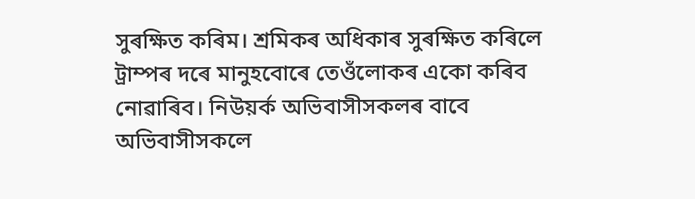সুৰক্ষিত কৰিম। শ্ৰমিকৰ অধিকাৰ সুৰক্ষিত কৰিলে ট্ৰাম্পৰ দৰে মানুহবোৰে তেওঁলোকৰ একো কৰিব নোৱাৰিব। নিউয়ৰ্ক অভিবাসীসকলৰ বাবে অভিবাসীসকলে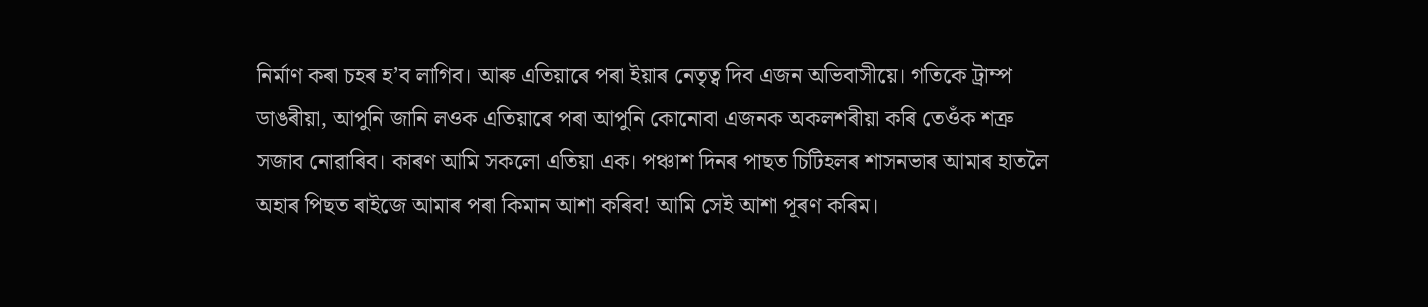নিৰ্মাণ কৰা চহৰ হ’ব লাগিব। আৰু এতিয়াৰে পৰা ইয়াৰ নেতৃত্ব দিব এজন অভিবাসীয়ে। গতিকে ট্ৰাম্প ডাঙৰীয়া, আপুনি জানি লওক এতিয়াৰে পৰা আপুনি কোনোবা এজনক অকলশৰীয়া কৰি তেওঁক শত্ৰু সজাব নোৱাৰিব। কাৰণ আমি সকলো এতিয়া এক। পঞ্চাশ দিনৰ পাছত চিটিহলৰ শাসনভাৰ আমাৰ হাতলৈ অহাৰ পিছত ৰাইজে আমাৰ পৰা কিমান আশা কৰিব! আমি সেই আশা পূৰণ কৰিম।